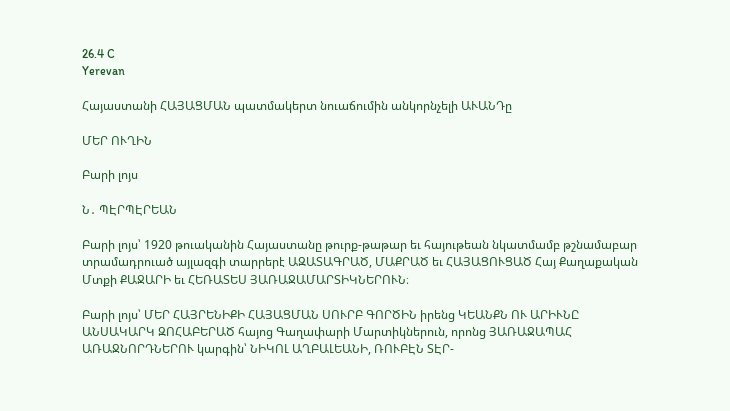26.4 C
Yerevan

Հայաստանի ՀԱՅԱՑՄԱՆ պատմակերտ նուաճումին անկորնչելի ԱՒԱՆԴը

ՄԵՐ ՈՒՂԻՆ

Բարի լոյս

Ն․ ՊԷՐՊԷՐԵԱՆ

Բարի լոյս՝ 1920 թուականին Հայաստանը թուրք-թաթար եւ հայութեան նկատմամբ թշնամաբար տրամադրուած այլազգի տարրերէ ԱԶԱՏԱԳՐԱԾ, ՄԱՔՐԱԾ եւ ՀԱՅԱՑՈՒՑԱԾ Հայ Քաղաքական Մտքի ՔԱՋԱՐԻ եւ ՀԵՌԱՏԵՍ ՅԱՌԱՋԱՄԱՐՏԻԿՆԵՐՈՒՆ։

Բարի լոյս՝ ՄԵՐ ՀԱՅՐԵՆԻՔԻ ՀԱՅԱՑՄԱՆ ՍՈՒՐԲ ԳՈՐԾԻՆ իրենց ԿԵԱՆՔՆ ՈՒ ԱՐԻՒՆԸ ԱՆՍԱԿԱՐԿ ԶՈՀԱԲԵՐԱԾ հայոց Գաղափարի Մարտիկներուն, որոնց ՅԱՌԱՋԱՊԱՀ ԱՌԱՋՆՈՐԴՆԵՐՈՒ կարգին՝ ՆԻԿՈԼ ԱՂԲԱԼԵԱՆԻ, ՌՈՒԲԷՆ ՏԷՐ-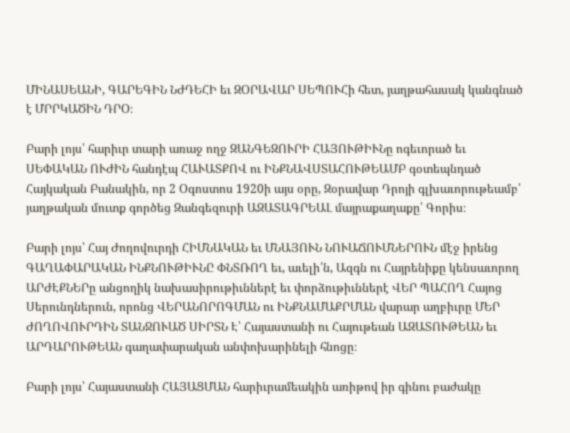ՄԻՆԱՍԵԱՆԻ, ԳԱՐԵԳԻՆ ՆԺԴԵՀԻ եւ ԶՕՐԱՎԱՐ ՍԵՊՈՒՀի հետ, յաղթահասակ կանգնած է ՄՐՐԿԱԾԻՆ ԴՐՕ։

Բարի լոյս՝ հարիւր տարի առաջ ողջ ԶԱՆԳԵԶՈՒՐԻ ՀԱՅՈՒԹԻՒՆը ոգեւորած եւ ՍԵՓԱԿԱՆ ՈՒԺԻՆ հանդէպ ՀԱՒԱՏՔՈՎ ու ԻՆՔՆԱՎՍՏԱՀՈՒԹԵԱՄԲ գօտեպնդած Հայկական Բանակին, որ 2 Օգոստոս 1920ի այս օրը, Զօրավար Դրոյի գլխաւորութեամբ՝ յաղթական մուտք գործեց Զանգեզուրի ԱԶԱՏԱԳՐԵԱԼ մայրաքաղաքը՝ Գորիս։

Բարի լոյս՝ Հայ Ժողովուրդի ՀԻՄՆԱԿԱՆ եւ ՄՆԱՅՈՒՆ ՆՈՒԱՃՈՒՄՆԵՐՈՒՆ մէջ իրենց ԳԱՂԱՓԱՐԱԿԱՆ ԻՆՔՆՈՒԹԻՒՆԸ ՓՆՏՌՈՂ եւ, աւելի՛ն, Ազգն ու Հայրենիքը կենսաւորող ԱՐԺԷՔՆԵՐը անցողիկ նախասիրութիւններէ եւ փորձութիւններէ ՎԵՐ ՊԱՀՈՂ Հայոց Սերունդներուն, որոնց ՎԵՐԱՆՈՐՈԳՄԱՆ ու ԻՆՔՆԱՄԱՔՐՄԱՆ վարար աղբիւրը ՄԵՐ ԺՈՂՈՎՈՒՐԴԻՆ ՏԱՆՋՈՒԱԾ ՍԻՐՏՆ Է՝ Հայաստանի ու Հայութեան ԱԶԱՏՈՒԹԵԱՆ եւ ԱՐԴԱՐՈՒԹԵԱՆ գաղափարական անփոխարինելի հնոցը։

Բարի լոյս՝ Հայաստանի ՀԱՅԱՑՄԱՆ հարիւրամեակին առիթով իր գինու բաժակը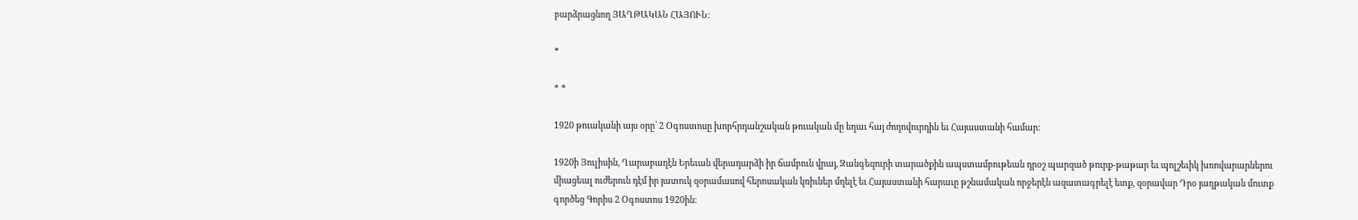բարձրացնող ՅԱՂԹԱԿԱՆ ՀԱՅՈՒՆ։

*

* *

1920 թուականի այս օրը՝ 2 Օգոստոսը խորհրդանշական թուական մը եղաւ հայ ժողովուրդին եւ Հայաստանի համար։

1920ի Յուլիսին, Ղարաբաղէն Երեւան վերադարձի իր ճամբուն վրայ, Զանգեզուրի տարածքին ապստամբութեան դրօշ պարզած թուրք-թաթար եւ պոլշեւիկ խռովարարներու միացեալ ուժերուն դէմ իր յատուկ զօրամասով հերոսական կռիւներ մղելէ եւ Հայաստանի հարաւը թշնամական որջերէն ազատագրելէ ետք, զօրավար Դրօ յաղթական մուտք գործեց Գորիս 2 Օգոստոս 1920ին։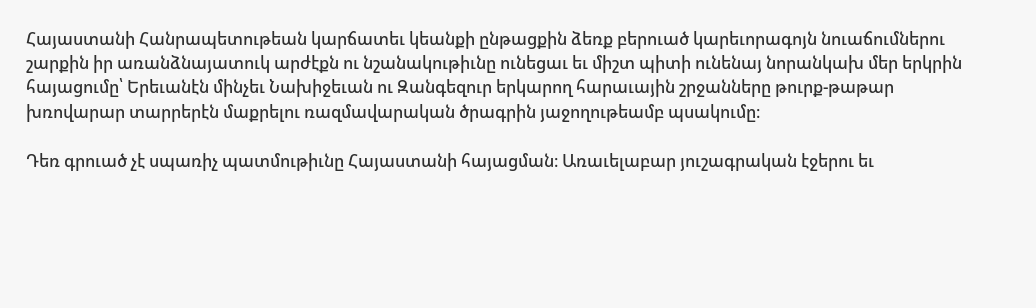Հայաստանի Հանրապետութեան կարճատեւ կեանքի ընթացքին ձեռք բերուած կարեւորագոյն նուաճումներու շարքին իր առանձնայատուկ արժէքն ու նշանակութիւնը ունեցաւ եւ միշտ պիտի ունենայ նորանկախ մեր երկրին հայացումը՝ Երեւանէն մինչեւ Նախիջեւան ու Զանգեզուր երկարող հարաւային շրջանները թուրք-թաթար խռովարար տարրերէն մաքրելու ռազմավարական ծրագրին յաջողութեամբ պսակումը։

Դեռ գրուած չէ սպառիչ պատմութիւնը Հայաստանի հայացման։ Առաւելաբար յուշագրական էջերու եւ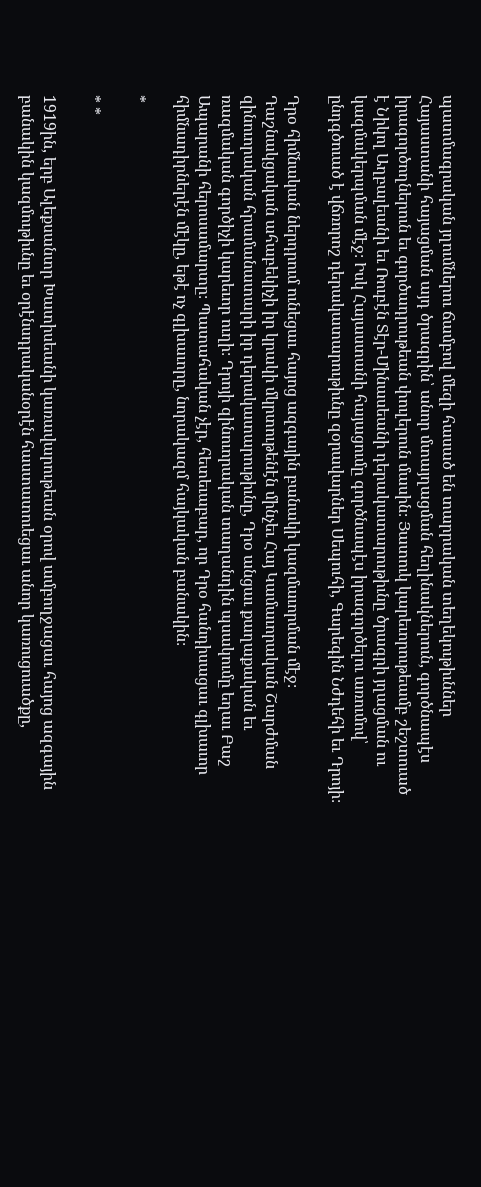պատմագրական յղումներու ճամբով մեզի հասած են տարրական տեղեկութիւններ Հայաստանի հայացման այդ ծրագրին՝ անոր մտայղացման հեղինակներուն, գործնապէս իրագործողներուն եւ գործադրութեան փուլերուն մասին։ Յատուկ կարեւորութեամբ շեշտուած է Նիկոլ Աղբալեանի եւ Ռուբէն Տէր-Մինասեանի դերակատարութիւնը ծրագրի յղացման ու կազմակերպման մէջ։ Իսկ Հայաստանի հայացումը գործնապէս իրագործելու առումով՝ ընդգծուած է վճռորոշ դերակատարութիւնը զօրավարներ Սեպուհի, Գարեգին Նժդեհի եւ Դրոյի։

Դրօ հիմնական ներդրում ունեցաւ հայոց ազգային բանակի կազմաւորման մէջ։ Դաշնակցական ահաբեկիչի իր կրակի մկրտութենէն մինչեւ Հայ Կամաւորական Շարժման զինուորական հրամանատարի իր դերակատարութիւնը, Դրօ անցաւ քաղաքական եւ ռազմական գործիչի կարեւոր ուղի։ Դրոյի զինուորական տաղանդին պսակումը եղաւ Բաշ Ապարանի հերոսամարտը։ Պատահական չէր, հետեւաբար, որ Դրօ հանդիսացաւ գլխաւոր հիմնադիրներէն մէկը, եթէ ոչ գլխաւորը, նորակազմ հայկական բանակին։

*

* *

1919ին, երբ Ալեքսանտր Խատիսեանի կառավարութեան օրով ամբողջացաւ հայոց ազգային բանակին կազմութիւնը եւ օրէնսդրականօրէն հաստատուեցաւ անոր կառուցուածքը,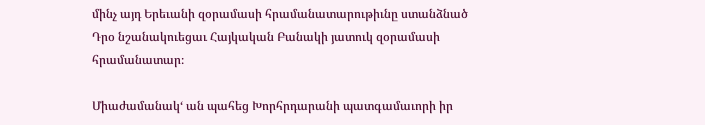մինչ այդ Երեւանի զօրամասի հրամանատարութիւնը ստանձնած Դրօ նշանակուեցաւ Հայկական Բանակի յատուկ զօրամասի հրամանատար։

Միաժամանակ‘ ան պահեց Խորհրդարանի պատգամաւորի իր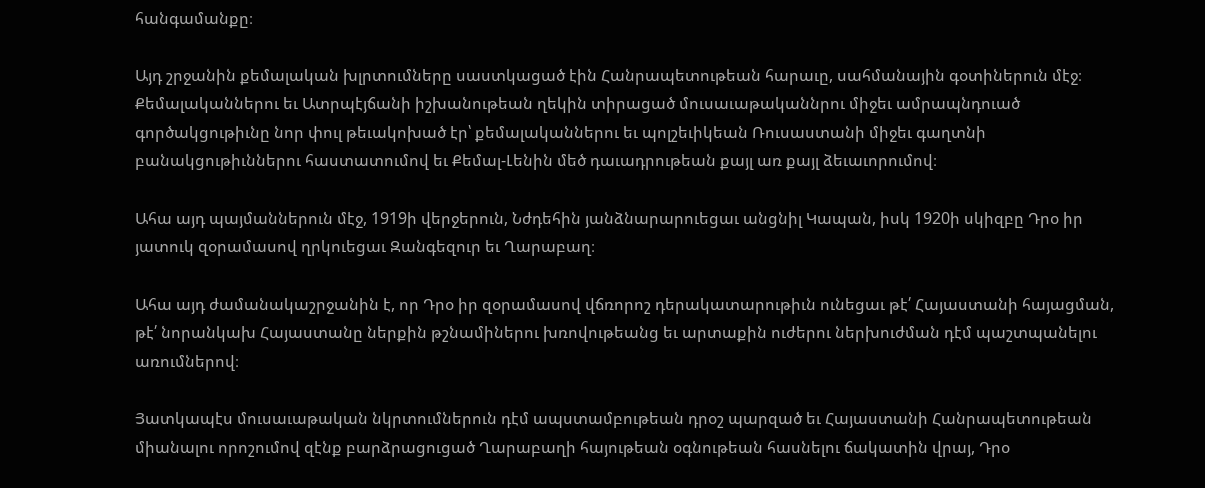հանգամանքը։

Այդ շրջանին քեմալական խլրտումները սաստկացած էին Հանրապետութեան հարաւը, սահմանային գօտիներուն մէջ։ Քեմալականներու եւ Ատրպէյճանի իշխանութեան ղեկին տիրացած մուսաւաթականնրու միջեւ ամրապնդուած գործակցութիւնը նոր փուլ թեւակոխած էր՝ քեմալականներու եւ պոլշեւիկեան Ռուսաստանի միջեւ գաղտնի բանակցութիւններու հաստատումով եւ Քեմալ-Լենին մեծ դաւադրութեան քայլ առ քայլ ձեւաւորումով։

Ահա այդ պայմաններուն մէջ, 1919ի վերջերուն, Նժդեհին յանձնարարուեցաւ անցնիլ Կապան, իսկ 1920ի սկիզբը Դրօ իր յատուկ զօրամասով ղրկուեցաւ Զանգեզուր եւ Ղարաբաղ։

Ահա այդ ժամանակաշրջանին է, որ Դրօ իր զօրամասով վճռորոշ դերակատարութիւն ունեցաւ թէ՛ Հայաստանի հայացման, թէ՛ նորանկախ Հայաստանը ներքին թշնամիներու խռովութեանց եւ արտաքին ուժերու ներխուժման դէմ պաշտպանելու առումներով։

Յատկապէս մուսաւաթական նկրտումներուն դէմ ապստամբութեան դրօշ պարզած եւ Հայաստանի Հանրապետութեան միանալու որոշումով զէնք բարձրացուցած Ղարաբաղի հայութեան օգնութեան հասնելու ճակատին վրայ, Դրօ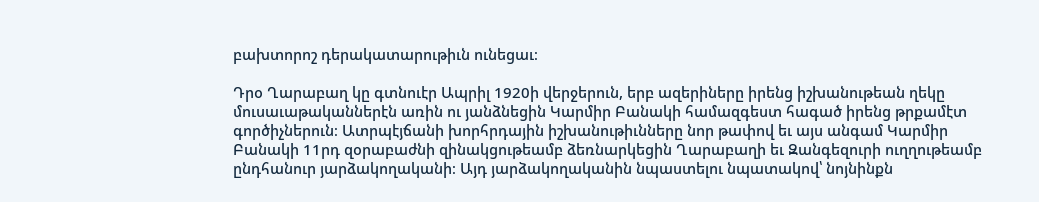բախտորոշ դերակատարութիւն ունեցաւ։

Դրօ Ղարաբաղ կը գտնուէր Ապրիլ 1920ի վերջերուն, երբ ազերիները իրենց իշխանութեան ղեկը մուսաւաթականներէն առին ու յանձնեցին Կարմիր Բանակի համազգեստ հագած իրենց թրքամէտ գործիչներուն։ Ատրպէյճանի խորհրդային իշխանութիւնները նոր թափով եւ այս անգամ Կարմիր Բանակի 11րդ զօրաբաժնի զինակցութեամբ ձեռնարկեցին Ղարաբաղի եւ Զանգեզուրի ուղղութեամբ ընդհանուր յարձակողականի։ Այդ յարձակողականին նպաստելու նպատակով՝ նոյնինքն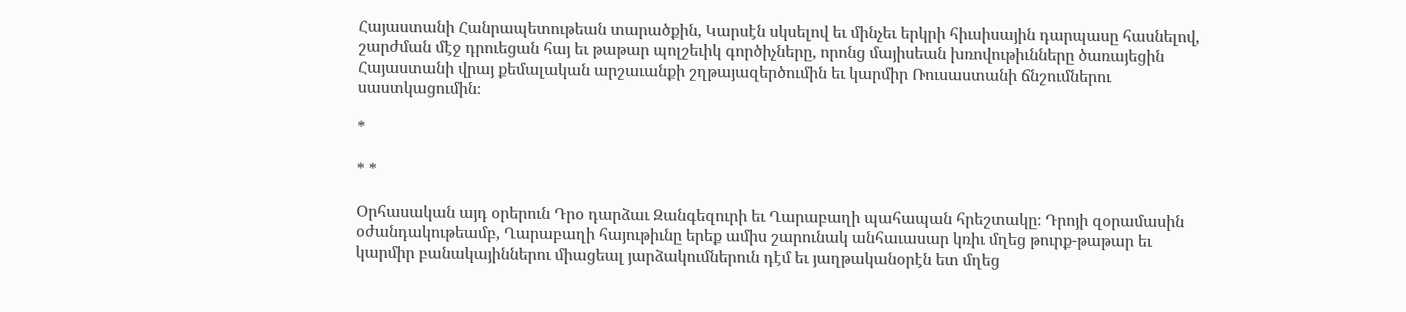Հայաստանի Հանրապետութեան տարածքին, Կարսէն սկսելով եւ մինչեւ երկրի հիւսիսային դարպասը հասնելով, շարժման մէջ դրուեցան հայ եւ թաթար պոլշեւիկ գործիչները, որոնց մայիսեան խռովութիւնները ծառայեցին Հայաստանի վրայ քեմալական արշաւանքի շղթայազերծումին եւ կարմիր Ռուսաստանի ճնշումներու սաստկացումին։

*

* *

Օրհասական այդ օրերուն Դրօ դարձաւ Զանգեզուրի եւ Ղարաբաղի պահապան հրեշտակը։ Դրոյի զօրամասին օժանդակութեամբ, Ղարաբաղի հայութիւնը երեք ամիս շարունակ անհաւասար կռիւ մղեց թուրք-թաթար եւ կարմիր բանակայիններու միացեալ յարձակումներուն դէմ եւ յաղթականօրէն ետ մղեց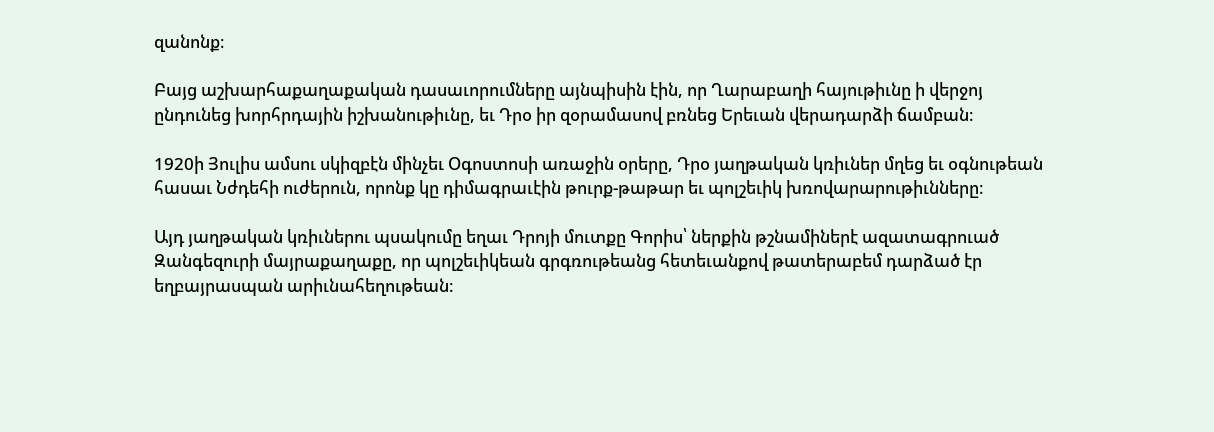զանոնք։

Բայց աշխարհաքաղաքական դասաւորումները այնպիսին էին, որ Ղարաբաղի հայութիւնը ի վերջոյ ընդունեց խորհրդային իշխանութիւնը, եւ Դրօ իր զօրամասով բռնեց Երեւան վերադարձի ճամբան։

1920ի Յուլիս ամսու սկիզբէն մինչեւ Օգոստոսի առաջին օրերը, Դրօ յաղթական կռիւներ մղեց եւ օգնութեան հասաւ Նժդեհի ուժերուն, որոնք կը դիմագրաւէին թուրք-թաթար եւ պոլշեւիկ խռովարարութիւնները։

Այդ յաղթական կռիւներու պսակումը եղաւ Դրոյի մուտքը Գորիս՝ ներքին թշնամիներէ ազատագրուած Զանգեզուրի մայրաքաղաքը, որ պոլշեւիկեան գրգռութեանց հետեւանքով թատերաբեմ դարձած էր եղբայրասպան արիւնահեղութեան։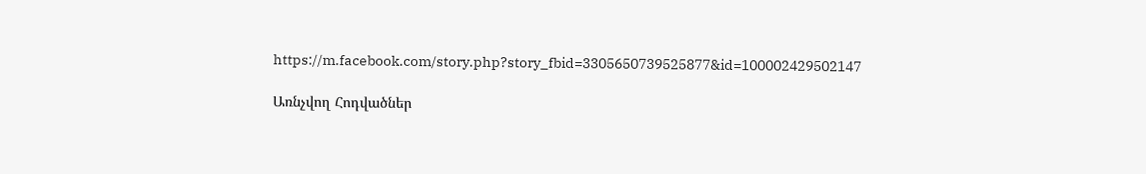https://m.facebook.com/story.php?story_fbid=3305650739525877&id=100002429502147

Առնչվող Հոդվածներ